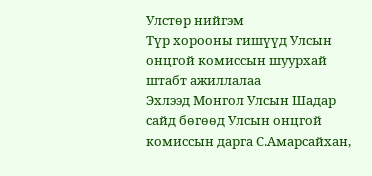Улстөр нийгэм
Түр хорооны гишүүд Улсын онцгой комиссын шуурхай штабт ажиллалаа
Эхлээд Монгол Улсын Шадар сайд бөгөөд Улсын онцгой комиссын дарга С.Амарсайхан,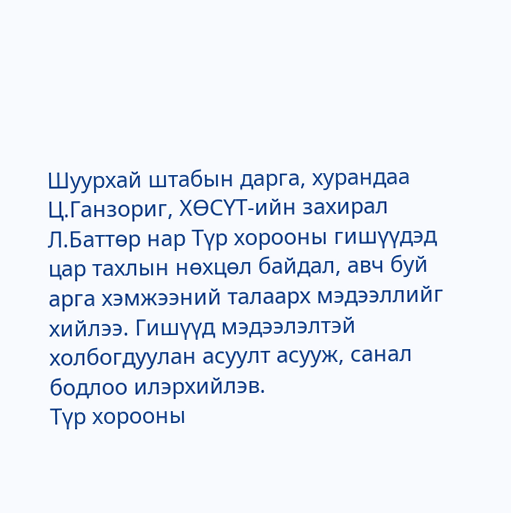Шуурхай штабын дарга, хурандаа Ц.Ганзориг, ХӨСҮТ-ийн захирал Л.Баттөр нар Түр хорооны гишүүдэд цар тахлын нөхцөл байдал, авч буй арга хэмжээний талаарх мэдээллийг хийлээ. Гишүүд мэдээлэлтэй холбогдуулан асуулт асууж, санал бодлоо илэрхийлэв.
Түр хорооны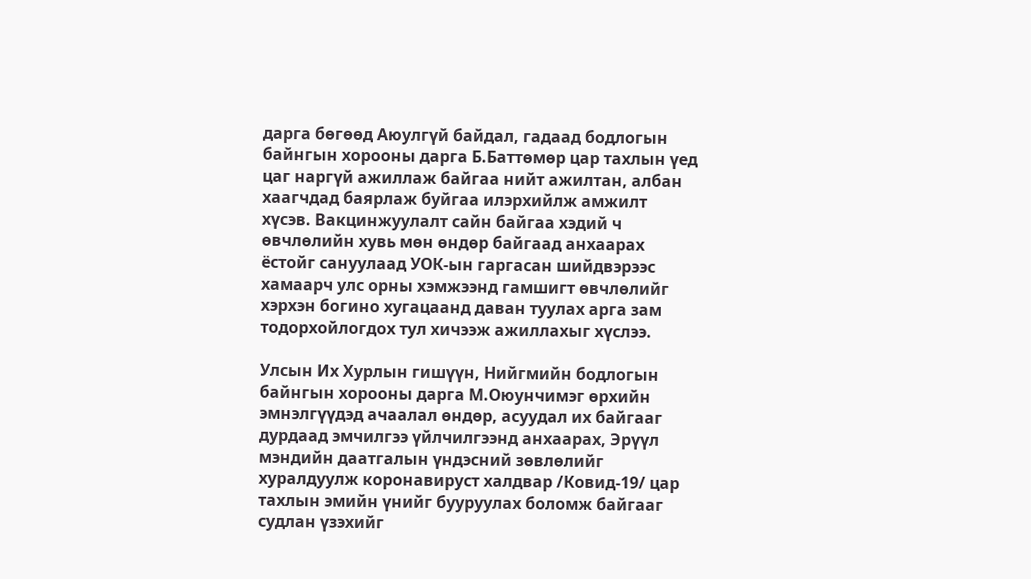дарга бөгөөд Аюулгүй байдал, гадаад бодлогын байнгын хорооны дарга Б.Баттөмөр цар тахлын үед цаг наргүй ажиллаж байгаа нийт ажилтан, албан хаагчдад баярлаж буйгаа илэрхийлж амжилт хүсэв. Вакцинжуулалт сайн байгаа хэдий ч өвчлөлийн хувь мөн өндөр байгаад анхаарах ёстойг сануулаад УОК-ын гаргасан шийдвэрээс хамаарч улс орны хэмжээнд гамшигт өвчлөлийг хэрхэн богино хугацаанд даван туулах арга зам тодорхойлогдох тул хичээж ажиллахыг хүслээ.

Улсын Их Хурлын гишүүн, Нийгмийн бодлогын байнгын хорооны дарга М.Оюунчимэг өрхийн эмнэлгүүдэд ачаалал өндөр, асуудал их байгааг дурдаад эмчилгээ үйлчилгээнд анхаарах, Эрүүл мэндийн даатгалын үндэсний зөвлөлийг хуралдуулж коронавируст халдвар /Ковид-19/ цар тахлын эмийн үнийг бууруулах боломж байгааг судлан үзэхийг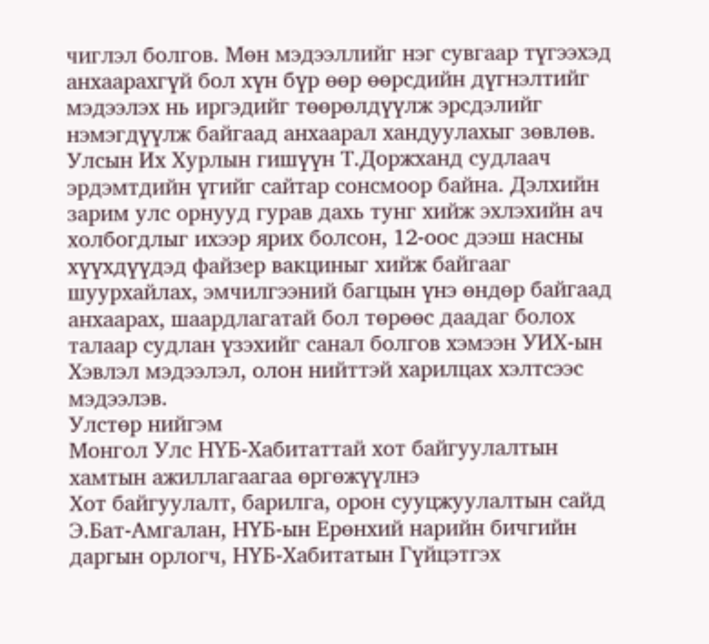чиглэл болгов. Мөн мэдээллийг нэг сувгаар түгээхэд анхаарахгүй бол хүн бүр өөр өөрсдийн дүгнэлтийг мэдээлэх нь иргэдийг төөрөлдүүлж эрсдэлийг нэмэгдүүлж байгаад анхаарал хандуулахыг зөвлөв.
Улсын Их Хурлын гишүүн Т.Доржханд судлаач эрдэмтдийн үгийг сайтар сонсмоор байна. Дэлхийн зарим улс орнууд гурав дахь тунг хийж эхлэхийн ач холбогдлыг ихээр ярих болсон, 12-оос дээш насны хүүхдүүдэд файзер вакциныг хийж байгааг шуурхайлах, эмчилгээний багцын үнэ өндөр байгаад анхаарах, шаардлагатай бол төрөөс даадаг болох талаар судлан үзэхийг санал болгов хэмээн УИХ-ын Хэвлэл мэдээлэл, олон нийттэй харилцах хэлтсээс мэдээлэв.
Улстөр нийгэм
Монгол Улс НҮБ-Хабитаттай хот байгуулалтын хамтын ажиллагаагаа өргөжүүлнэ
Хот байгуулалт, барилга, орон сууцжуулалтын сайд Э.Бат-Амгалан, НҮБ-ын Ерөнхий нарийн бичгийн даргын орлогч, НҮБ-Хабитатын Гүйцэтгэх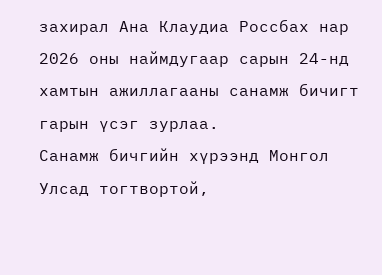захирал Ана Клаудиа Россбах нар 2026 оны наймдугаар сарын 24-нд хамтын ажиллагааны санамж бичигт гарын үсэг зурлаа.
Санамж бичгийн хүрээнд Монгол Улсад тогтвортой,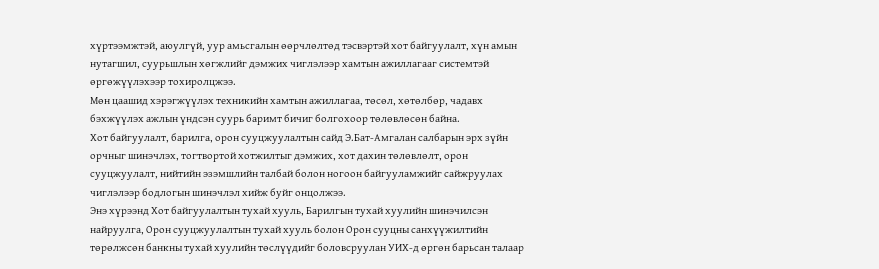хүртээмжтэй, аюулгүй, уур амьсгалын өөрчлөлтөд тэсвэртэй хот байгуулалт, хүн амын нутагшил, суурьшлын хөгжлийг дэмжих чиглэлээр хамтын ажиллагааг системтэй өргөжүүлэхээр тохиролцжээ.
Мөн цаашид хэрэгжүүлэх техникийн хамтын ажиллагаа, төсөл, хөтөлбөр, чадавх бэхжүүлэх ажлын үндсэн суурь баримт бичиг болгохоор төлөвлөсөн байна.
Хот байгуулалт, барилга, орон сууцжуулалтын сайд Э.Бат-Амгалан салбарын эрх зүйн орчныг шинэчлэх, тогтвортой хотжилтыг дэмжих, хот дахин төлөвлөлт, орон сууцжуулалт, нийтийн эзэмшлийн талбай болон ногоон байгууламжийг сайжруулах чиглэлээр бодлогын шинэчлэл хийж буйг онцолжээ.
Энэ хүрээнд Хот байгуулалтын тухай хууль, Барилгын тухай хуулийн шинэчилсэн найруулга, Орон сууцжуулалтын тухай хууль болон Орон сууцны санхүүжилтийн төрөлжсөн банкны тухай хуулийн төслүүдийг боловсруулан УИХ-д өргөн барьсан талаар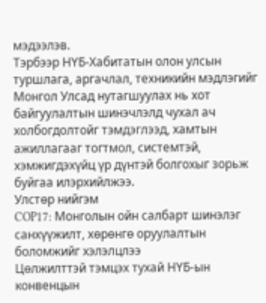мэдээлэв.
Тэрбээр НҮБ-Хабитатын олон улсын туршлага, аргачлал, техникийн мэдлэгийг Монгол Улсад нутагшуулах нь хот байгуулалтын шинэчлэлд чухал ач холбогдолтойг тэмдэглээд, хамтын ажиллагааг тогтмол, системтэй, хэмжигдэхүйц үр дүнтэй болгохыг зорьж буйгаа илэрхийлжээ.
Улстөр нийгэм
COP17: Монголын ойн салбарт шинэлэг санхүүжилт, хөрөнгө оруулалтын боломжийг хэлэлцлээ
Цөлжилттэй тэмцэх тухай НҮБ-ын конвенцын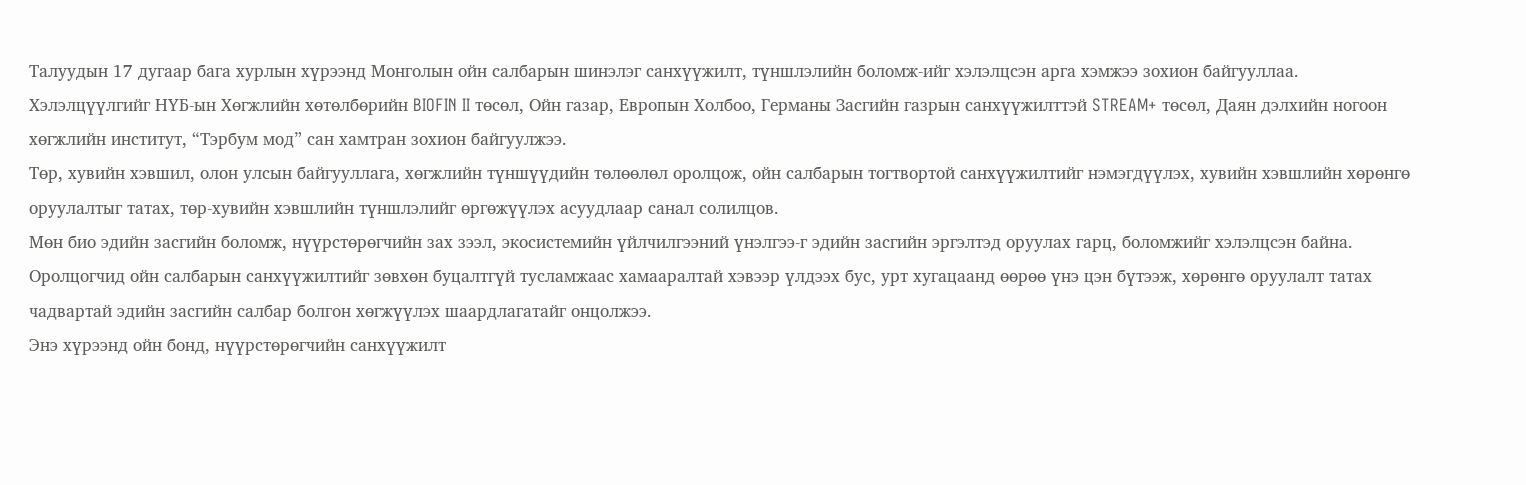Талуудын 17 дугаар бага хурлын хүрээнд Монголын ойн салбарын шинэлэг санхүүжилт, түншлэлийн боломж-ийг хэлэлцсэн арга хэмжээ зохион байгууллаа.
Хэлэлцүүлгийг НҮБ-ын Хөгжлийн хөтөлбөрийн BIOFIN II төсөл, Ойн газар, Европын Холбоо, Германы Засгийн газрын санхүүжилттэй STREAM+ төсөл, Даян дэлхийн ногоон хөгжлийн институт, “Тэрбум мод” сан хамтран зохион байгуулжээ.
Төр, хувийн хэвшил, олон улсын байгууллага, хөгжлийн түншүүдийн төлөөлөл оролцож, ойн салбарын тогтвортой санхүүжилтийг нэмэгдүүлэх, хувийн хэвшлийн хөрөнгө оруулалтыг татах, төр-хувийн хэвшлийн түншлэлийг өргөжүүлэх асуудлаар санал солилцов.
Мөн био эдийн засгийн боломж, нүүрстөрөгчийн зах зээл, экосистемийн үйлчилгээний үнэлгээ-г эдийн засгийн эргэлтэд оруулах гарц, боломжийг хэлэлцсэн байна.
Оролцогчид ойн салбарын санхүүжилтийг зөвхөн буцалтгүй тусламжаас хамааралтай хэвээр үлдээх бус, урт хугацаанд өөрөө үнэ цэн бүтээж, хөрөнгө оруулалт татах чадвартай эдийн засгийн салбар болгон хөгжүүлэх шаардлагатайг онцолжээ.
Энэ хүрээнд ойн бонд, нүүрстөрөгчийн санхүүжилт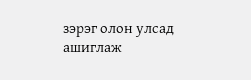зэрэг олон улсад ашиглаж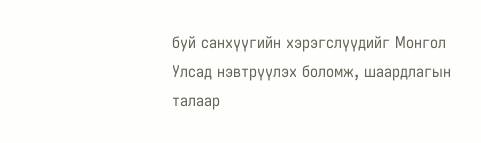буй санхүүгийн хэрэгслүүдийг Монгол Улсад нэвтрүүлэх боломж, шаардлагын талаар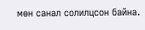мөн санал солилцсон байна.